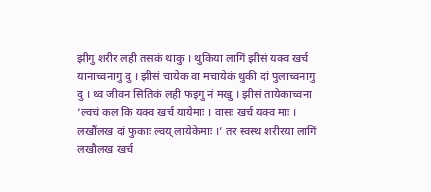झीगु शरीर लही तसकं थाकु । थुकिया लागिं झीसं यक्व खर्च यानाच्वनागु दु । झीसं चायेक वा मचायेकं थुकी दां पुलाच्वनागु दु । थ्व जीवन सितिकं लही फइगु नं मखु । झीसं तायेकाच्वना ‘ल्वचं कल कि यक्व खर्च यायेमाः । वासः खर्च यक्व माः । लखौंलख दां फुकाः ल्वय् लायेकेमाः ।’ तर स्वस्थ शरीरया लागिं लखौलख खर्च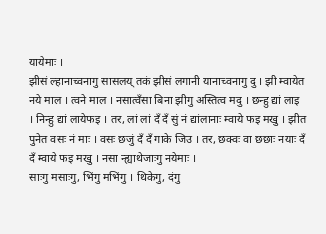यायेमाः ।
झीसं ल्हानाच्वनागु सासलय् तकं झीसं लगानी यानाच्वनागु दु । झी म्वायेत नये माल । त्वने माल । नसात्वँसा बिना झीगु अस्तित्व मदु । छन्हु द्यां लाइ । निन्हु द्यां लायेफइ । तर, लां लां दँ दँ सुं नं द्यांलानाः म्वाये फइ मखु । झीत पुनेत वसः नं माः । वसः छजुं दँ दँ गाके जिउ । तर, छक्वः वा छछाः नयाः दँ दँ म्वाये फइ मखु । नसा न्ह्याथेजाःगु नयेमाः ।
साःगु मसाःगु, भिंगु मभिंगु । थिकेगु, दंगु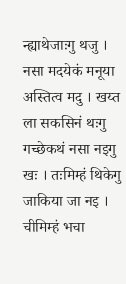न्ह्याथेजाःगु थजु । नसा मदयेकं मनूया अस्तित्व मदु । खय्त ला सकसिनं थःगु गच्छेकथं नसा नइगु खः । तःमिम्हं थिकेगु जाकिया जा नइ । चीमिम्हं भचा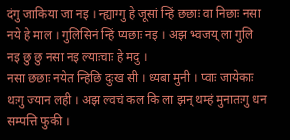दंगु जाकिया जा नइ । न्ह्याग्गु हे जूसां न्हिं छछाः वा निछाः नसा नये हे माल । गुलिसिनं न्हिं प्यछाः नइ । अझ भ्वजय् ला गुलि नइ छु छु नसा नइ ल्याःचाः हे मदु ।
नसा छछाः नयेत न्हिछि दुःख सी । ध्यबा मुनी । प्वाः जायेकाः थःगु ज्यान लही । अझ ल्वचं कल कि ला झन् थम्हं मुनातःगु धन सम्पत्ति फुकी ।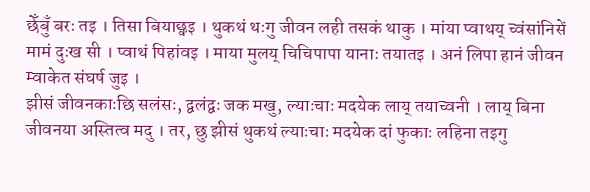छेँबुँ बरः तइ । तिसा बियाछ्वइ । थुकथं थःगु जीवन लही तसकं थाकु । मांया प्वाथय् च्वंसांनिसें मामं दुःख सी । प्वाथं पिहांवइ । माया मुलय् चिचिपापा यानाः तयातइ । अनं लिपा हानं जीवन म्वाकेत संघर्ष जुइ ।
झीसं जीवनकाःछि सलंसः, द्वलंद्वः जक मखु, ल्याःचाः मदयेक लाय् तयाच्वनी । लाय् बिना जीवनया अस्तित्व मदु । तर, छु झीसं थुकथं ल्याःचाः मदयेक दां फुकाः लहिना तइगु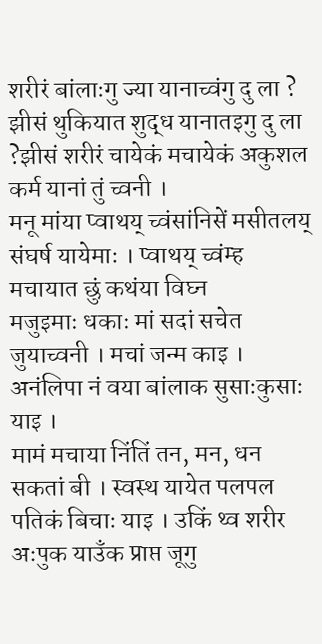शरीरं बांलाःगु ज्या यानाच्वंगु दु ला ? झीसं थुकियात शुद्ध यानातइगु दु ला ?झीसं शरीरं चायेकं मचायेकं अकुशल कर्म यानां तुं च्वनी ।
मनू मांया प्वाथय् च्वंसांनिसें मसीतलय् संघर्ष यायेमाः । प्वाथय् च्वंम्ह मचायात छुं कथंया विघ्न
मजुइमाः धकाः मां सदां सचेत जुयाच्वनी । मचां जन्म काइ । अनंलिपा नं वया बांलाक सुसाःकुसाः याइ ।
मामं मचाया निंतिं तन, मन, धन सकतां बी । स्वस्थ यायेत पलपल पतिकं बिचाः याइ । उकिं थ्व शरीर अःपुक याउँक प्राप्त जूगु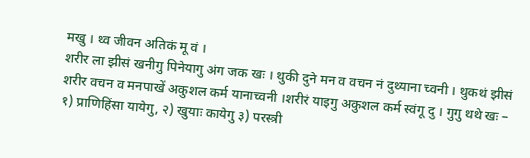मखु । थ्व जीवन अतिकं मू वं ।
शरीर ला झीसं खनीगु पिनेयागु अंग जक खः । थुकी दुने मन व वचन नं दुथ्याना च्वनी । थुकथं झीसं शरीर वचन व मनपाखें अकुशल कर्म यानाच्वनी ।शरीरं याइगु अकुशल कर्म स्वंगू दु । गुगु थथे खः – १) प्राणिहिंसा यायेगु, २) खुयाः कायेगु ३) परस्त्री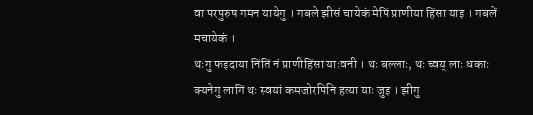वा परपुरुष गमन यायेगु । गबले झीसं चायेकं मेपिं प्राणीया हिंसा याइ । गबलें मचायेकं ।
थःगु फइदाया निंतिं नं प्राणीहिंसा याःवनी । थः बल्लाः, थः च्वय् लाः धकाः क्यनेगु लागिं थः स्वयां कमजोरपिनि हत्या याः जुइ । झीगु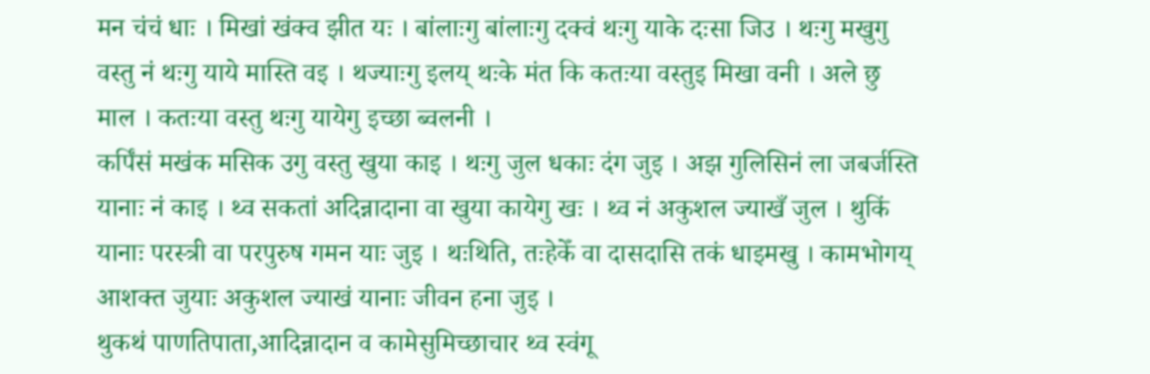मन चंचं धाः । मिखां खंक्व झीत यः । बांलाःगु बांलाःगु दक्वं थःगु याके दःसा जिउ । थःगु मखुगु वस्तु नं थःगु याये मास्ति वइ । थज्याःगु इलय् थःके मंत कि कतःया वस्तुइ मिखा वनी । अले छु माल । कतःया वस्तु थःगु यायेगु इच्छा ब्वलनी ।
कर्पिंसं मखंक मसिक उगु वस्तु खुया काइ । थःगु जुल धकाः दंग जुइ । अझ गुलिसिनं ला जबर्जस्ति यानाः नं काइ । थ्व सकतां अदिन्नादाना वा खुया कायेगु खः । थ्व नं अकुशल ज्याखँ जुल । थुकिं यानाः परस्त्री वा परपुरुष गमन याः जुइ । थःथिति, तःहेकेँ वा दासदासि तकं धाइमखु । कामभोगय् आशक्त जुयाः अकुशल ज्याखं यानाः जीवन हना जुइ ।
थुकथं पाणतिपाता,आदिन्नादान व कामेसुमिच्छाचार थ्व स्वंगू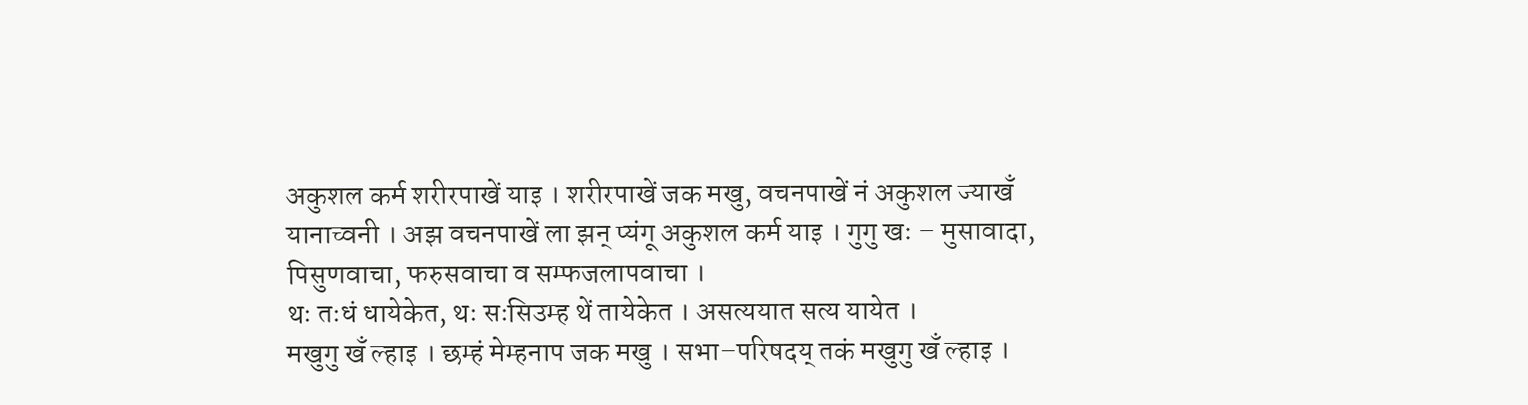अकुशल कर्म शरीरपाखें याइ । शरीरपाखें जक मखु, वचनपाखें नं अकुशल ज्याखँ यानाच्वनी । अझ वचनपाखें ला झन् प्यंगू अकुशल कर्म याइ । गुगु खः – मुसावादा, पिसुणवाचा, फरुसवाचा व सम्फजलापवाचा ।
थः तःधं धायेकेत, थः सःसिउम्ह थें तायेकेत । असत्ययात सत्य यायेत ।
मखुगु खँ ल्हाइ । छम्हं मेम्हनाप जक मखु । सभा–परिषदय् तकं मखुगु खँ ल्हाइ ।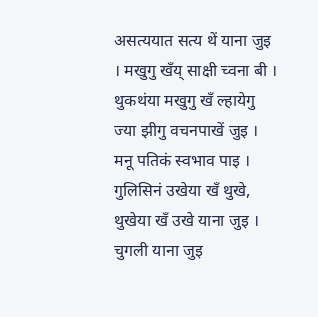असत्ययात सत्य थें याना जुइ । मखुगु खँय् साक्षी च्वना बी । थुकथंया मखुगु खँ ल्हायेगु ज्या झीगु वचनपाखें जुइ । मनू पतिकं स्वभाव पाइ । गुलिसिनं उखेया खँ थुखे, थुखेया खँ उखे याना जुइ । चुगली याना जुइ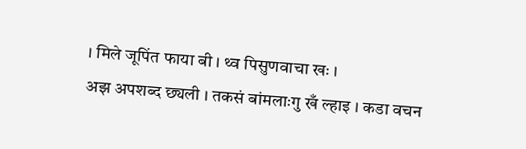। मिले जूपिंत फाया बी । थ्व पिसुणवाचा खः ।
अझ अपशब्द छ्यली । तकसं बांमलाःगु खँ ल्हाइ । कडा वचन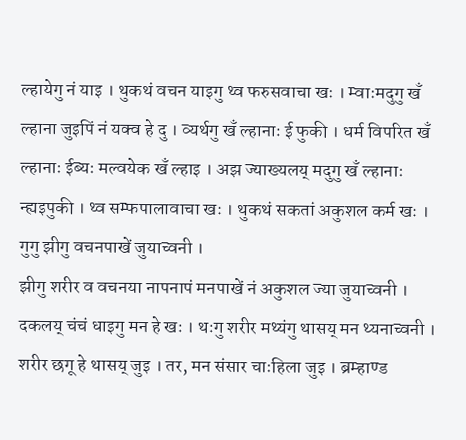ल्हायेगु नं याइ । थुकथं वचन याइगु थ्व फरुसवाचा खः । म्वाःमदुगु खँ ल्हाना जुइपिं नं यक्व हे दु । व्यर्थगु खँ ल्हानाः ई फुकी । धर्म विपरित खँ ल्हानाः ईब्यः मल्वयेक खँ ल्हाइ । अझ ज्याख्यलय् मदुगु खँ ल्हानाः न्ह्यइपुकी । थ्व सम्फपालावाचा खः । थुकथं सकतां अकुशल कर्म खः । गुगु झीगु वचनपाखें जुयाच्वनी ।
झीगु शरीर व वचनया नापनापं मनपाखें नं अकुशल ज्या जुयाच्वनी । दकलय् चंचं धाइगु मन हे खः । थःगु शरीर मथ्यंगु थासय् मन थ्यनाच्वनी । शरीर छगू हे थासय् जुइ । तर, मन संसार चाःहिला जुइ । ब्रम्हाण्ड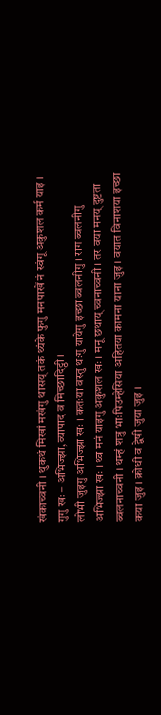खंकाच्वनी । थुकथं मिखां मखंगु थासय् तकं थ्यंके फुगु मनपाखें नं स्वंगू अकुशल कर्म याइ । गुगु खः – अभिज्झा, व्यापाद व मिच्छादिट्ठी ।
लोभी जुइगु अभिज्झा खः । कतःया वस्तु थःगु यायेगु इच्छा ब्वलनीगु । राग ब्वलनीगु अभिज्झा खः । थ्व मनं याइगु अकुशल खः । मनू छथाय् च्वनाच्वनी । तर वया मनय् दुष्टता ब्वलनाच्वनी । थम्हं शत्रु भाःपिउम्हेसिया अहितया कामना याना जुइ । वयात विनाशया इच्छा कया जुइ । क्रोधी व द्वेषी जुया जुइ ।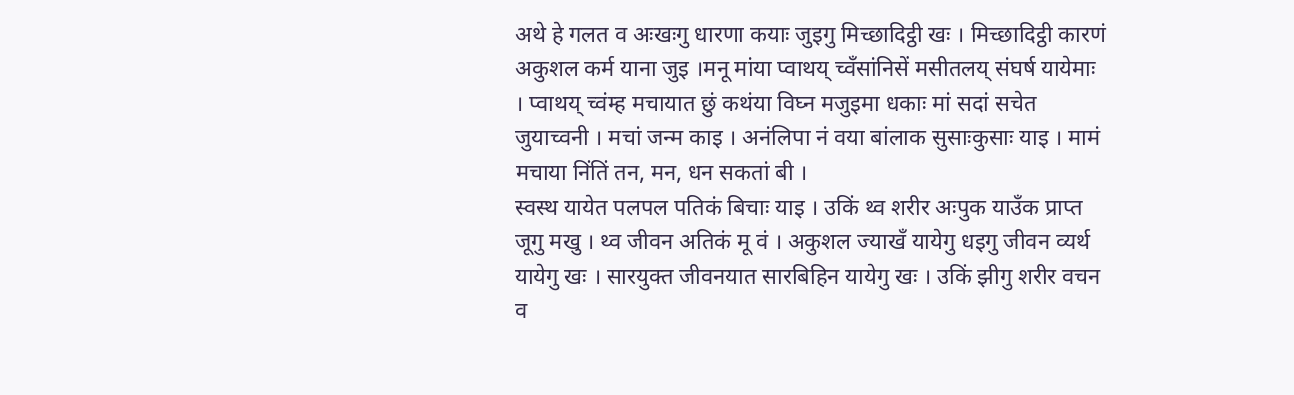अथे हे गलत व अःखःगु धारणा कयाः जुइगु मिच्छादिट्ठी खः । मिच्छादिट्ठी कारणं अकुशल कर्म याना जुइ ।मनू मांया प्वाथय् च्वँसांनिसें मसीतलय् संघर्ष यायेमाः । प्वाथय् च्वंम्ह मचायात छुं कथंया विघ्न मजुइमा धकाः मां सदां सचेत जुयाच्वनी । मचां जन्म काइ । अनंलिपा नं वया बांलाक सुसाःकुसाः याइ । मामं मचाया निंतिं तन, मन, धन सकतां बी ।
स्वस्थ यायेत पलपल पतिकं बिचाः याइ । उकिं थ्व शरीर अःपुक याउँक प्राप्त जूगु मखु । थ्व जीवन अतिकं मू वं । अकुशल ज्याखँ यायेगु धइगु जीवन व्यर्थ यायेगु खः । सारयुक्त जीवनयात सारबिहिन यायेगु खः । उकिं झीगु शरीर वचन व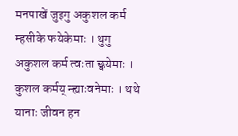मनपाखें जुइगु अकुशल कर्म म्हसीके फयेकेमाः । थुगु अकुशल कर्म त्वःता छ्वयेमाः । कुशल कर्मय् न्ह्याःवनेमाः । थथे यानाः जीवन हन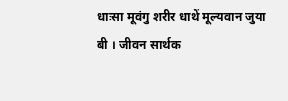धाःसा मूवंगु शरीर धाथें मूल्यवान जुया बी । जीवन सार्थक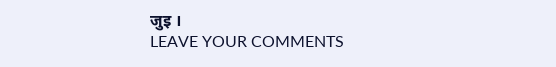जुइ ।
LEAVE YOUR COMMENTS